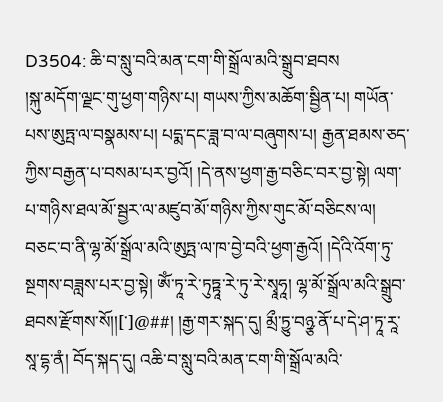D3504: ཆི་བ་སླུ་བའི་མན་ངག་གི་སྒྲོལ་མའི་སྒྲུབ་ཐབས
།སྐུ་མདོག་ལྗང་གུ་ཕྱག་གཉིས་པ། གཡས་ཀྱིས་མཆོག་སྦྱིན་པ། གཡོན་པས་ཨུཏྤ་ལ་བསྣམས་པ། པདྨ་དང་ཟླ་བ་ལ་བཞུགས་པ། རྒྱན་ཐམས་ཅད་ཀྱིས་བརྒྱན་པ་བསམ་པར་བྱའོ། །དེ་ནས་ཕྱག་རྒྱ་བཅིང་བར་བྱ་སྟེ། ལག་པ་གཉིས་ཐལ་མོ་སྦྱར་ལ་མཛུབ་མོ་གཉིས་ཀྱིས་གུང་མོ་བཅིངས་ལ། བཅང་བ་ནི་ལྷ་མོ་སྒྲོལ་མའི་ཨུཏྤ་ལ་ཁ་བྱེ་བའི་ཕྱག་རྒྱའོ། །དེའི་འོག་ཏུ་སྔགས་བཟླས་པར་བྱ་སྟེ། ཨོཾ་ཏཱ་རེ་ཏུཏྟཱ་རེ་ཏུ་རེ་སྭཱཧཱ། ལྷ་མོ་སྒྲོལ་མའི་སྒྲུབ་ཐབས་རྫོགས་སོ།།[་]@##། །རྒྱ་གར་སྐད་དུ། མྲྀ་ཏྱུ་བཉྩ་ནོ་པ་དེ་ཤ་ཏཱ་རཱ་སཱ་དྷ་ནཾ། བོད་སྐད་དུ། འཆི་བ་སླུ་བའི་མན་ངག་གི་སྒྲོལ་མའི་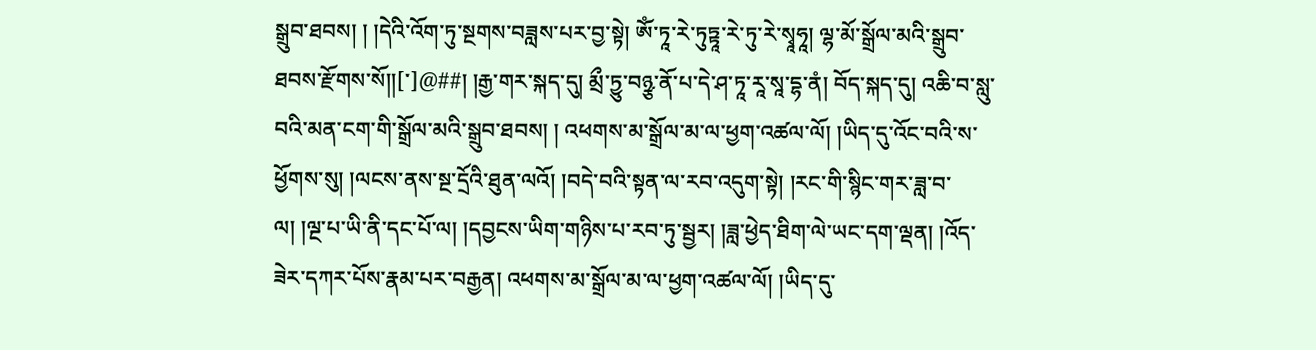སྒྲུབ་ཐབས། ། །དེའི་འོག་ཏུ་སྔགས་བཟླས་པར་བྱ་སྟེ། ཨོཾ་ཏཱ་རེ་ཏུཏྟཱ་རེ་ཏུ་རེ་སྭཱཧཱ། ལྷ་མོ་སྒྲོལ་མའི་སྒྲུབ་ཐབས་རྫོགས་སོ།།[་]@##། །རྒྱ་གར་སྐད་དུ། མྲྀ་ཏྱུ་བཉྩ་ནོ་པ་དེ་ཤ་ཏཱ་རཱ་སཱ་དྷ་ནཾ། བོད་སྐད་དུ། འཆི་བ་སླུ་བའི་མན་ངག་གི་སྒྲོལ་མའི་སྒྲུབ་ཐབས། ། འཕགས་མ་སྒྲོལ་མ་ལ་ཕྱག་འཚལ་ལོ། །ཡིད་དུ་འོང་བའི་ས་ཕྱོགས་སུ། །ལངས་ནས་སྔ་དྲོའི་ཐུན་ལའོ། །བདེ་བའི་སྟན་ལ་རབ་འདུག་སྟེ། །རང་གི་སྙིང་གར་ཟླ་བ་ལ། །ལྔ་པ་ཡི་ནི་དང་པོ་ལ། །དབྱངས་ཡིག་གཉིས་པ་རབ་ཏུ་སྦྱར། །ཟླ་ཕྱེད་ཐིག་ལེ་ཡང་དག་ལྡན། །འོད་ཟེར་དཀར་པོས་རྣམ་པར་བརྒྱན། འཕགས་མ་སྒྲོལ་མ་ལ་ཕྱག་འཚལ་ལོ། །ཡིད་དུ་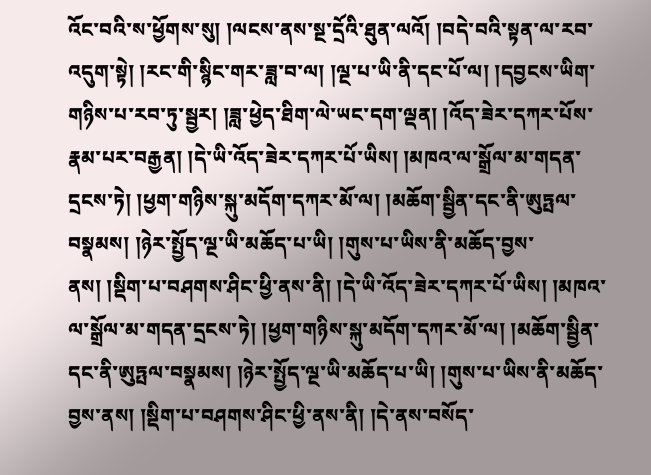འོང་བའི་ས་ཕྱོགས་སུ། །ལངས་ནས་སྔ་དྲོའི་ཐུན་ལའོ། །བདེ་བའི་སྟན་ལ་རབ་འདུག་སྟེ། །རང་གི་སྙིང་གར་ཟླ་བ་ལ། །ལྔ་པ་ཡི་ནི་དང་པོ་ལ། །དབྱངས་ཡིག་གཉིས་པ་རབ་ཏུ་སྦྱར། །ཟླ་ཕྱེད་ཐིག་ལེ་ཡང་དག་ལྡན། །འོད་ཟེར་དཀར་པོས་རྣམ་པར་བརྒྱན། །དེ་ཡི་འོད་ཟེར་དཀར་པོ་ཡིས། །མཁའ་ལ་སྒྲོལ་མ་གདན་དྲངས་ཏེ། །ཕྱག་གཉིས་སྐུ་མདོག་དཀར་མོ་ལ། །མཆོག་སྦྱིན་དང་ནི་ཨུཏྤལ་བསྣམས། །ཉེར་སྤྱོད་ལྔ་ཡི་མཆོད་པ་ཡི། །གུས་པ་ཡིས་ནི་མཆོད་བྱས་ནས། །སྡིག་པ་བཤགས་ཤིང་ཕྱི་ནས་ནི། །དེ་ཡི་འོད་ཟེར་དཀར་པོ་ཡིས། །མཁའ་ལ་སྒྲོལ་མ་གདན་དྲངས་ཏེ། །ཕྱག་གཉིས་སྐུ་མདོག་དཀར་མོ་ལ། །མཆོག་སྦྱིན་དང་ནི་ཨུཏྤལ་བསྣམས། །ཉེར་སྤྱོད་ལྔ་ཡི་མཆོད་པ་ཡི། །གུས་པ་ཡིས་ནི་མཆོད་བྱས་ནས། །སྡིག་པ་བཤགས་ཤིང་ཕྱི་ནས་ནི། །དེ་ནས་བསོད་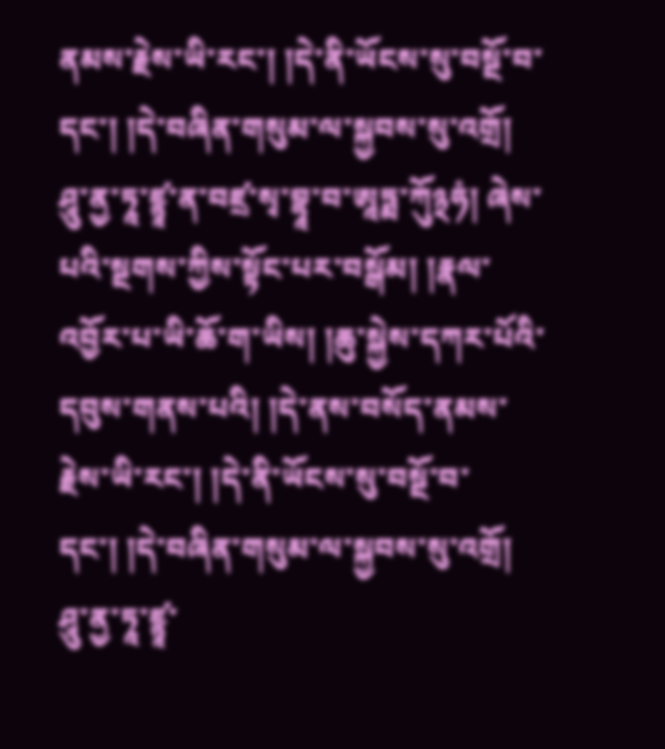ནམས་རྗེས་ཡི་རང་། །དེ་ནི་ཡོངས་སུ་བསྔོ་བ་དང་། །དེ་བཞིན་གསུམ་ལ་སྐྱབས་སུ་འགྲོ། ཤཱུ་ནྱ་ཏཱ་ཛྙཱ་ན་བཛྲ་སྭ་བྷཱ་བ་ཨཱཏྨ་ཀོུ྅ཧཾ། ཞེས་པའི་སྔགས་ཀྱིས་སྟོང་པར་བསྒོམ། །རྣལ་འབྱོར་པ་ཡི་ཆོ་ག་ཡིས། །ཆུ་སྐྱེས་དཀར་པོའི་དབུས་གནས་པའི། །དེ་ནས་བསོད་ནམས་རྗེས་ཡི་རང་། །དེ་ནི་ཡོངས་སུ་བསྔོ་བ་དང་། །དེ་བཞིན་གསུམ་ལ་སྐྱབས་སུ་འགྲོ། ཤཱུ་ནྱ་ཏཱ་ཛྙཱ་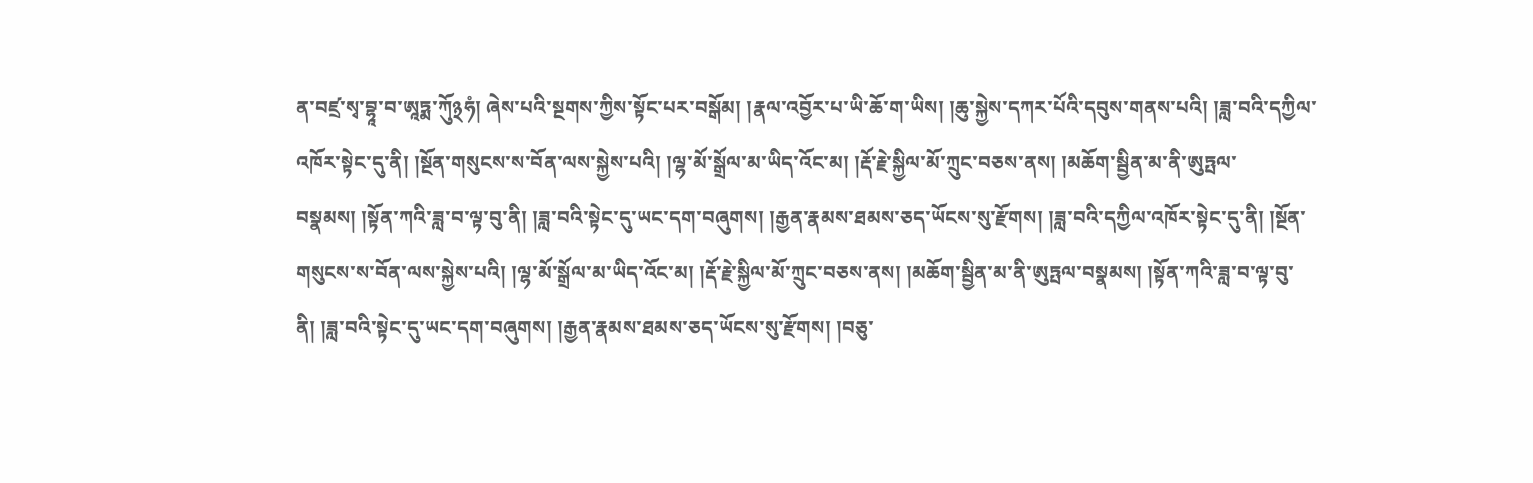ན་བཛྲ་སྭ་བྷཱ་བ་ཨཱཏྨ་ཀོུ྅ཧཾ། ཞེས་པའི་སྔགས་ཀྱིས་སྟོང་པར་བསྒོམ། །རྣལ་འབྱོར་པ་ཡི་ཆོ་ག་ཡིས། །ཆུ་སྐྱེས་དཀར་པོའི་དབུས་གནས་པའི། །ཟླ་བའི་དཀྱིལ་འཁོར་སྟེང་དུ་ནི། །སྔོན་གསུངས་ས་བོན་ལས་སྐྱེས་པའི། །ལྷ་མོ་སྒྲོལ་མ་ཡིད་འོང་མ། །རྡོ་རྗེ་སྐྱིལ་མོ་ཀྲུང་བཅས་ནས། །མཆོག་སྦྱིན་མ་ནི་ཨུཏྤལ་བསྣམས། །སྟོན་ཀའི་ཟླ་བ་ལྟ་བུ་ནི། །ཟླ་བའི་སྟེང་དུ་ཡང་དག་བཞུགས། །རྒྱན་རྣམས་ཐམས་ཅད་ཡོངས་སུ་རྫོགས། །ཟླ་བའི་དཀྱིལ་འཁོར་སྟེང་དུ་ནི། །སྔོན་གསུངས་ས་བོན་ལས་སྐྱེས་པའི། །ལྷ་མོ་སྒྲོལ་མ་ཡིད་འོང་མ། །རྡོ་རྗེ་སྐྱིལ་མོ་ཀྲུང་བཅས་ནས། །མཆོག་སྦྱིན་མ་ནི་ཨུཏྤལ་བསྣམས། །སྟོན་ཀའི་ཟླ་བ་ལྟ་བུ་ནི། །ཟླ་བའི་སྟེང་དུ་ཡང་དག་བཞུགས། །རྒྱན་རྣམས་ཐམས་ཅད་ཡོངས་སུ་རྫོགས། །བཅུ་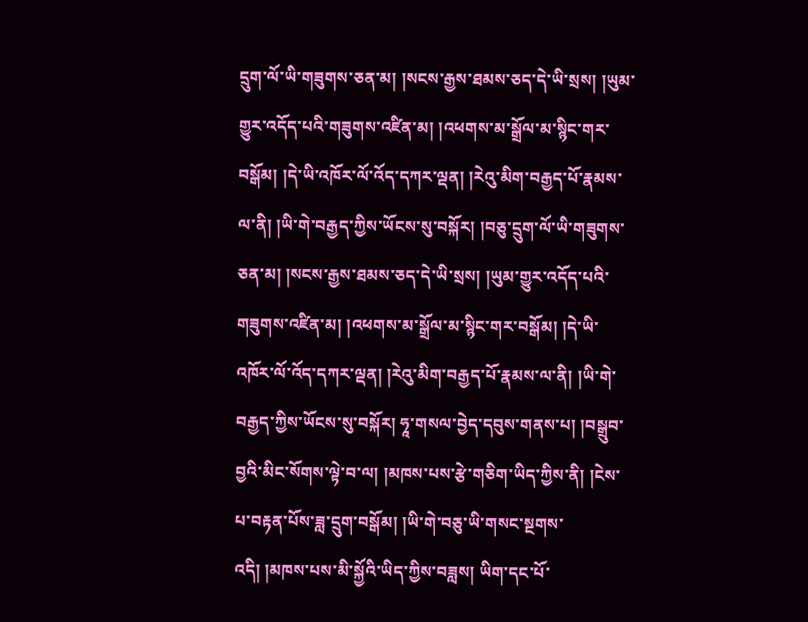དྲུག་ལོ་ཡི་གཟུགས་ཅན་མ། །སངས་རྒྱས་ཐམས་ཅད་དེ་ཡི་སྲས། །ཡུམ་གྱུར་འདོད་པའི་གཟུགས་འཛིན་མ། །འཕགས་མ་སྒྲོལ་མ་སྙིང་གར་བསྒོམ། །དེ་ཡི་འཁོར་ལོ་འོད་དཀར་ལྡན། །རེའུ་མིག་བརྒྱད་པོ་རྣམས་ལ་ནི། །ཡི་གེ་བརྒྱད་ཀྱིས་ཡོངས་སུ་བསྐོར། །བཅུ་དྲུག་ལོ་ཡི་གཟུགས་ཅན་མ། །སངས་རྒྱས་ཐམས་ཅད་དེ་ཡི་སྲས། །ཡུམ་གྱུར་འདོད་པའི་གཟུགས་འཛིན་མ། །འཕགས་མ་སྒྲོལ་མ་སྙིང་གར་བསྒོམ། །དེ་ཡི་འཁོར་ལོ་འོད་དཀར་ལྡན། །རེའུ་མིག་བརྒྱད་པོ་རྣམས་ལ་ནི། །ཡི་གེ་བརྒྱད་ཀྱིས་ཡོངས་སུ་བསྐོར། ཧཱ་གསལ་བྱེད་དབུས་གནས་པ། །བསྒྲུབ་བྱའི་མིང་སོགས་ལྟེ་བ་ལ། །མཁས་པས་རྩེ་གཅིག་ཡིད་ཀྱིས་ནི། །ངེས་པ་བརྟན་པོས་ཟླ་དྲུག་བསྒོམ། །ཡི་གེ་བཅུ་ཡི་གསང་སྔགས་འདི། །མཁས་པས་མི་སྐྱོའི་ཡིད་ཀྱིས་བཟླས། ཡིག་དང་པོ་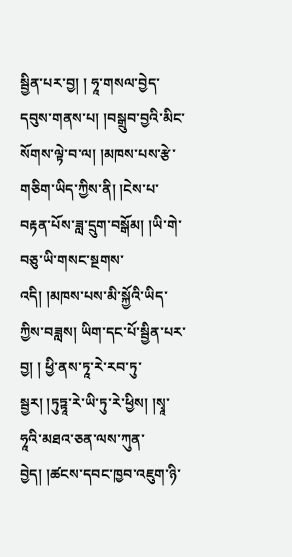སྦྱིན་པར་བྱ། ། ཧཱ་གསལ་བྱེད་དབུས་གནས་པ། །བསྒྲུབ་བྱའི་མིང་སོགས་ལྟེ་བ་ལ། །མཁས་པས་རྩེ་གཅིག་ཡིད་ཀྱིས་ནི། །ངེས་པ་བརྟན་པོས་ཟླ་དྲུག་བསྒོམ། །ཡི་གེ་བཅུ་ཡི་གསང་སྔགས་འདི། །མཁས་པས་མི་སྐྱོའི་ཡིད་ཀྱིས་བཟླས། ཡིག་དང་པོ་སྦྱིན་པར་བྱ། ། ཕྱི་ནས་ཏཱ་རེ་རབ་ཏུ་སྦྱར། །ཏུཏྟཱ་རེ་ཡི་ཏུ་རེ་ཕྱིས། །སྭཱ་ཧཱའི་མཐའ་ཅན་ལས་ཀུན་བྱེད། །ཚངས་དབང་ཁྱབ་འཇུག་ཉི་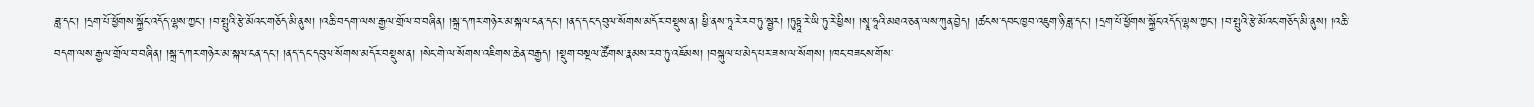ཟླ་དང་། །དྲག་པོ་ཕྱོགས་སྐྱོང་འདོད་ལྷས་ཀྱང་། །བ་སྤུའི་རྩེ་མོའང་གཅོད་མི་ནུས། །འཆི་བདག་ལས་རྒྱལ་གྲོལ་བ་བཞིན། །སྐྲ་དཀར་གཉེར་མ་སྐལ་ངན་དང་། །ནད་དང་དབུལ་སོགས་མདོར་བསྡུས་ན། ཕྱི་ནས་ཏཱ་རེ་རབ་ཏུ་སྦྱར། །ཏུཏྟཱ་རེ་ཡི་ཏུ་རེ་ཕྱིས། །སྭཱ་ཧཱའི་མཐའ་ཅན་ལས་ཀུན་བྱེད། །ཚངས་དབང་ཁྱབ་འཇུག་ཉི་ཟླ་དང་། །དྲག་པོ་ཕྱོགས་སྐྱོང་འདོད་ལྷས་ཀྱང་། །བ་སྤུའི་རྩེ་མོའང་གཅོད་མི་ནུས། །འཆི་བདག་ལས་རྒྱལ་གྲོལ་བ་བཞིན། །སྐྲ་དཀར་གཉེར་མ་སྐལ་ངན་དང་། །ནད་དང་དབུལ་སོགས་མདོར་བསྡུས་ན། །སེང་གེ་ལ་སོགས་འཇིགས་ཆེན་བརྒྱད། །སྡུག་བསྔལ་ཚོགས་རྣམས་རབ་ཏུ་འཇོམས། །བསྐུལ་པ་མེད་པར་ཟས་ལ་སོགས། །ཁང་བཟངས་གོས་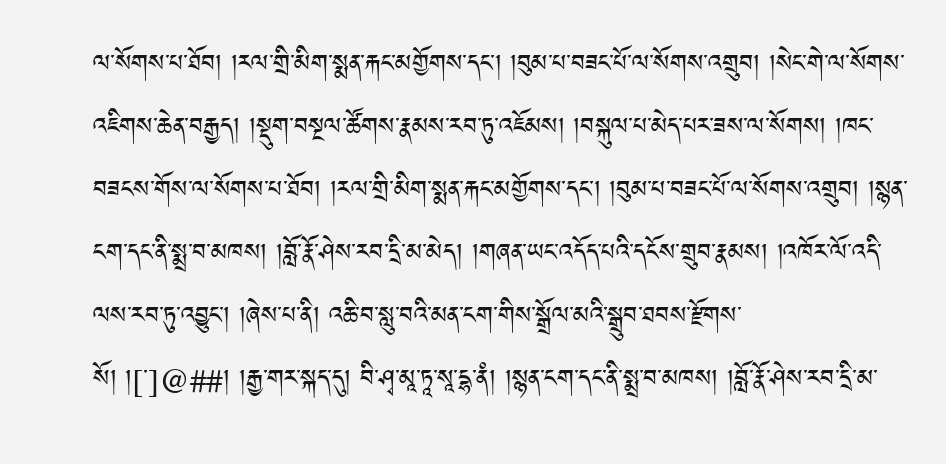ལ་སོགས་པ་ཐོབ། །རལ་གྲི་མིག་སྨན་རྐང་མགྱོགས་དང་། །བུམ་པ་བཟང་པོ་ལ་སོགས་འགྲུབ། །སེང་གེ་ལ་སོགས་འཇིགས་ཆེན་བརྒྱད། །སྡུག་བསྔལ་ཚོགས་རྣམས་རབ་ཏུ་འཇོམས། །བསྐུལ་པ་མེད་པར་ཟས་ལ་སོགས། །ཁང་བཟངས་གོས་ལ་སོགས་པ་ཐོབ། །རལ་གྲི་མིག་སྨན་རྐང་མགྱོགས་དང་། །བུམ་པ་བཟང་པོ་ལ་སོགས་འགྲུབ། །སྙན་ངག་དང་ནི་སྨྲ་བ་མཁས། །བློ་རྣོ་ཤེས་རབ་དྲི་མ་མེད། །གཞན་ཡང་འདོད་པའི་དངོས་གྲུབ་རྣམས། །འཁོར་ལོ་འདི་ལས་རབ་ཏུ་འབྱུང་། །ཞེས་པ་ནི། འཆི་བ་སླུ་བའི་མན་ངག་གིས་སྒྲོལ་མའི་སྒྲུབ་ཐབས་རྫོགས་སོ། །[་]@##། །རྒྱ་གར་སྐད་དུ། བི་ཤྭ་མཱ་ཏཱ་སཱ་དྷ་ནཾ། །སྙན་ངག་དང་ནི་སྨྲ་བ་མཁས། །བློ་རྣོ་ཤེས་རབ་དྲི་མ་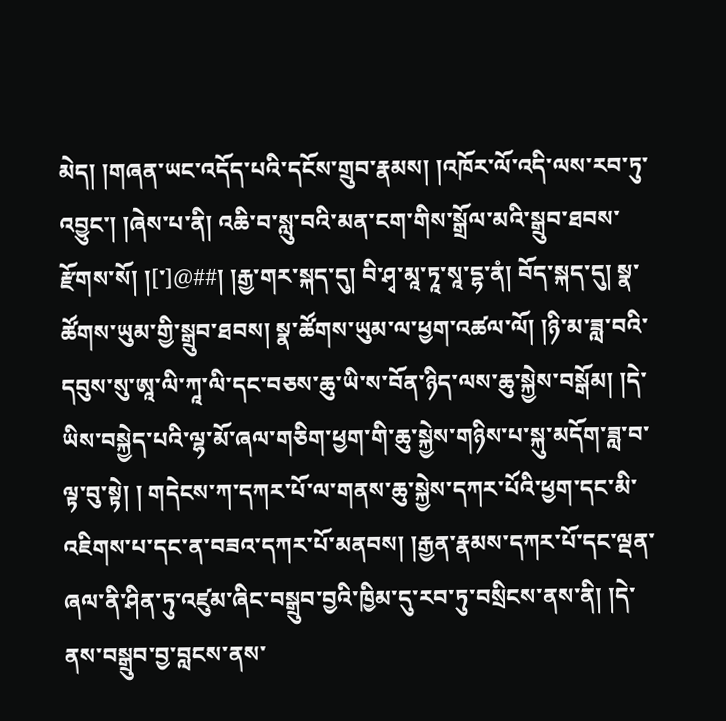མེད། །གཞན་ཡང་འདོད་པའི་དངོས་གྲུབ་རྣམས། །འཁོར་ལོ་འདི་ལས་རབ་ཏུ་འབྱུང་། །ཞེས་པ་ནི། འཆི་བ་སླུ་བའི་མན་ངག་གིས་སྒྲོལ་མའི་སྒྲུབ་ཐབས་རྫོགས་སོ། །[་]@##། །རྒྱ་གར་སྐད་དུ། བི་ཤྭ་མཱ་ཏཱ་སཱ་དྷ་ནཾ། བོད་སྐད་དུ། སྣ་ཚོགས་ཡུམ་གྱི་སྒྲུབ་ཐབས། སྣ་ཚོགས་ཡུམ་ལ་ཕྱག་འཚལ་ལོ། །ཉི་མ་ཟླ་བའི་དབུས་སུ་ཨཱ་ལི་ཀཱ་ལི་དང་བཅས་ཆུ་ཡི་ས་བོན་ཉིད་ལས་ཆུ་སྐྱེས་བསྒོམ། །དེ་ཡིས་བསྐྱེད་པའི་ལྷ་མོ་ཞལ་གཅིག་ཕྱག་གི་ཆུ་སྐྱེས་གཉིས་པ་སྐུ་མདོག་ཟླ་བ་ལྟ་བུ་སྟེ། ། གདེངས་ཀ་དཀར་པོ་ལ་གནས་ཆུ་སྐྱེས་དཀར་པོའི་ཕྱག་དང་མི་འཇིགས་པ་དང་ན་བཟའ་དཀར་པོ་མནབས། །རྒྱན་རྣམས་དཀར་པོ་དང་ལྡན་ཞལ་ནི་ཤིན་ཏུ་འཛུམ་ཞིང་བསྒྲུབ་བྱའི་ཁྱིམ་དུ་རབ་ཏུ་བསྲིངས་ནས་ནི། །དེ་ནས་བསྒྲུབ་བྱ་བླངས་ནས་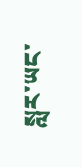སླར་ཡང་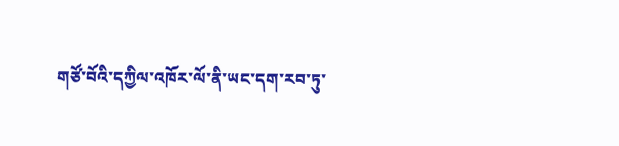གཙོ་བོའི་དཀྱིལ་འཁོར་ལོ་ནི་ཡང་དག་རབ་ཏུ་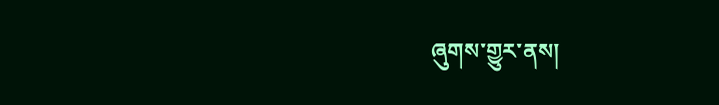ཞུགས་གྱུར་ནས།